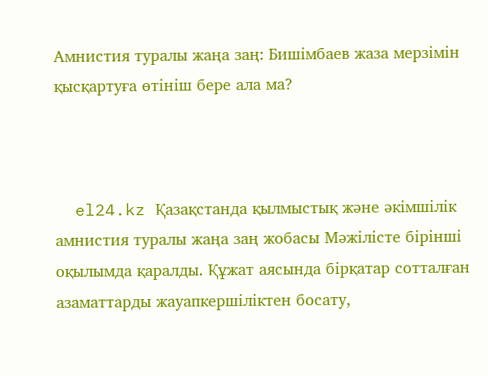Амнистия туралы жаңа заң: Бишімбаев жаза мерзімін қысқартуға өтініш бере ала ма?



  el24.kz Қазақстанда қылмыстық және әкімшілік амнистия туралы жаңа заң жобасы Мәжілісте бірінші оқылымда қаралды. Құжат аясында бірқатар сотталған азаматтарды жауапкершіліктен босату,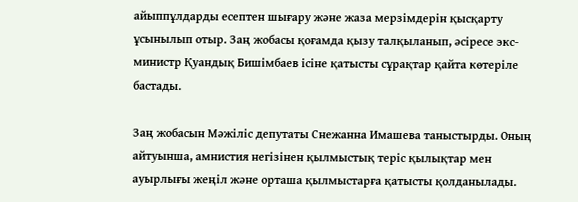айыппұлдарды есептен шығару және жаза мерзімдерін қысқарту ұсынылып отыр. Заң жобасы қоғамда қызу талқыланып, әсіресе экс-министр Қуандық Бишімбаев ісіне қатысты сұрақтар қайта көтеріле бастады.

Заң жобасын Мәжіліс депутаты Снежанна Имашева таныстырды. Оның айтуынша, амнистия негізінен қылмыстық теріс қылықтар мен ауырлығы жеңіл және орташа қылмыстарға қатысты қолданылады.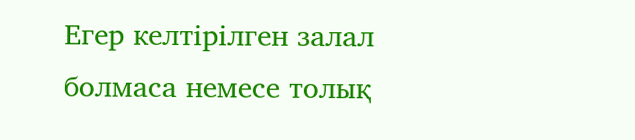Егер келтірілген залал болмаса немесе толық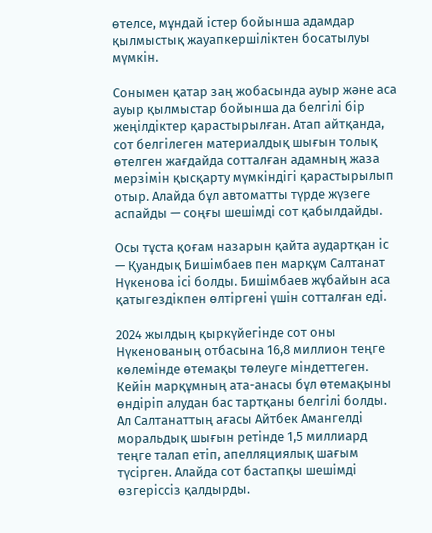өтелсе, мұндай істер бойынша адамдар қылмыстық жауапкершіліктен босатылуы мүмкін.

Сонымен қатар заң жобасында ауыр және аса ауыр қылмыстар бойынша да белгілі бір жеңілдіктер қарастырылған. Атап айтқанда, сот белгілеген материалдық шығын толық өтелген жағдайда сотталған адамның жаза мерзімін қысқарту мүмкіндігі қарастырылып отыр. Алайда бұл автоматты түрде жүзеге аспайды — соңғы шешімді сот қабылдайды.

Осы тұста қоғам назарын қайта аудартқан іс — Қуандық Бишімбаев пен марқұм Салтанат Нүкенова ісі болды. Бишімбаев жұбайын аса қатыгездікпен өлтіргені үшін сотталған еді.

2024 жылдың қыркүйегінде сот оны Нүкенованың отбасына 16,8 миллион теңге көлемінде өтемақы төлеуге міндеттеген. Кейін марқұмның ата-анасы бұл өтемақыны өндіріп алудан бас тартқаны белгілі болды. Ал Салтанаттың ағасы Айтбек Амангелді моральдық шығын ретінде 1,5 миллиард теңге талап етіп, апелляциялық шағым түсірген. Алайда сот бастапқы шешімді өзгеріссіз қалдырды.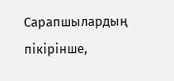Сарапшылардың пікірінше,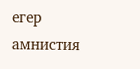егер амнистия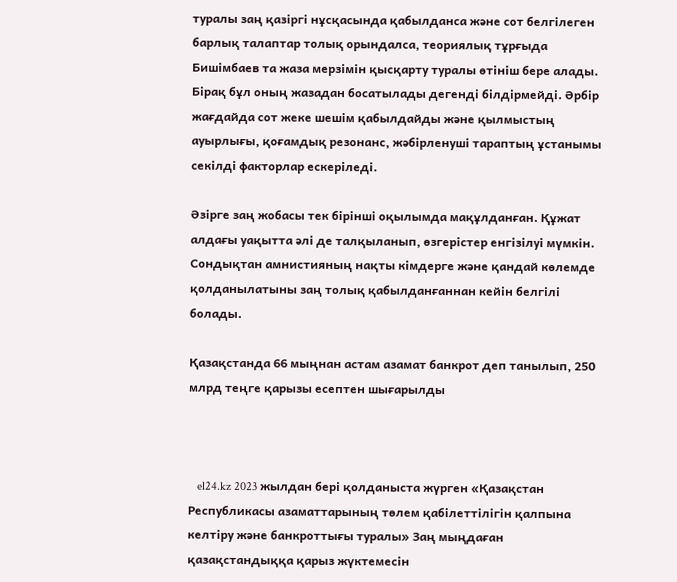туралы заң қазіргі нұсқасында қабылданса және сот белгілеген барлық талаптар толық орындалса, теориялық тұрғыда Бишімбаев та жаза мерзімін қысқарту туралы өтініш бере алады. Бірақ бұл оның жазадан босатылады дегенді білдірмейді. Әрбір жағдайда сот жеке шешім қабылдайды және қылмыстың ауырлығы, қоғамдық резонанс, жәбірленуші тараптың ұстанымы секілді факторлар ескеріледі.

Әзірге заң жобасы тек бірінші оқылымда мақұлданған. Құжат алдағы уақытта әлі де талқыланып, өзгерістер енгізілуі мүмкін. Сондықтан амнистияның нақты кімдерге және қандай көлемде қолданылатыны заң толық қабылданғаннан кейін белгілі болады.

Қазақстанда 66 мыңнан астам азамат банкрот деп танылып, 250 млрд теңге қарызы есептен шығарылды



   el24.kz 2023 жылдан бері қолданыста жүрген «Қазақстан Республикасы азаматтарының төлем қабілеттілігін қалпына келтіру және банкроттығы туралы» Заң мыңдаған қазақстандыққа қарыз жүктемесін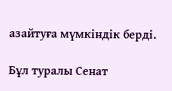азайтуға мүмкіндік берді.

Бұл туралы Сенат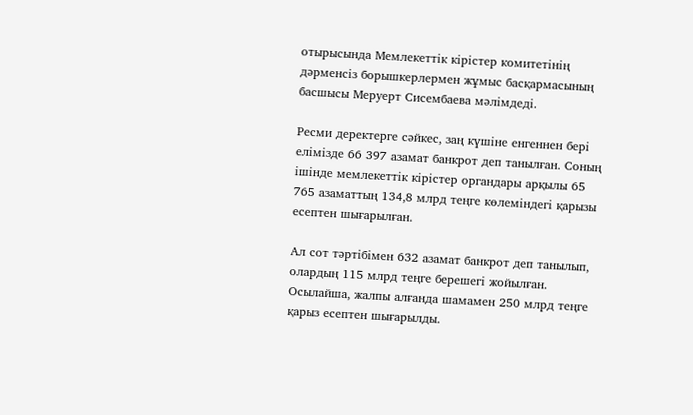отырысында Мемлекеттік кірістер комитетінің дәрменсіз борышкерлермен жұмыс басқармасының басшысы Меруерт Сисембаева мәлімдеді.

Ресми деректерге сәйкес, заң күшіне енгеннен бері елімізде 66 397 азамат банкрот деп танылған. Соның ішінде мемлекеттік кірістер органдары арқылы 65 765 азаматтың 134,8 млрд теңге көлеміндегі қарызы есептен шығарылған.

Ал сот тәртібімен 632 азамат банкрот деп танылып, олардың 115 млрд теңге берешегі жойылған. Осылайша, жалпы алғанда шамамен 250 млрд теңге қарыз есептен шығарылды.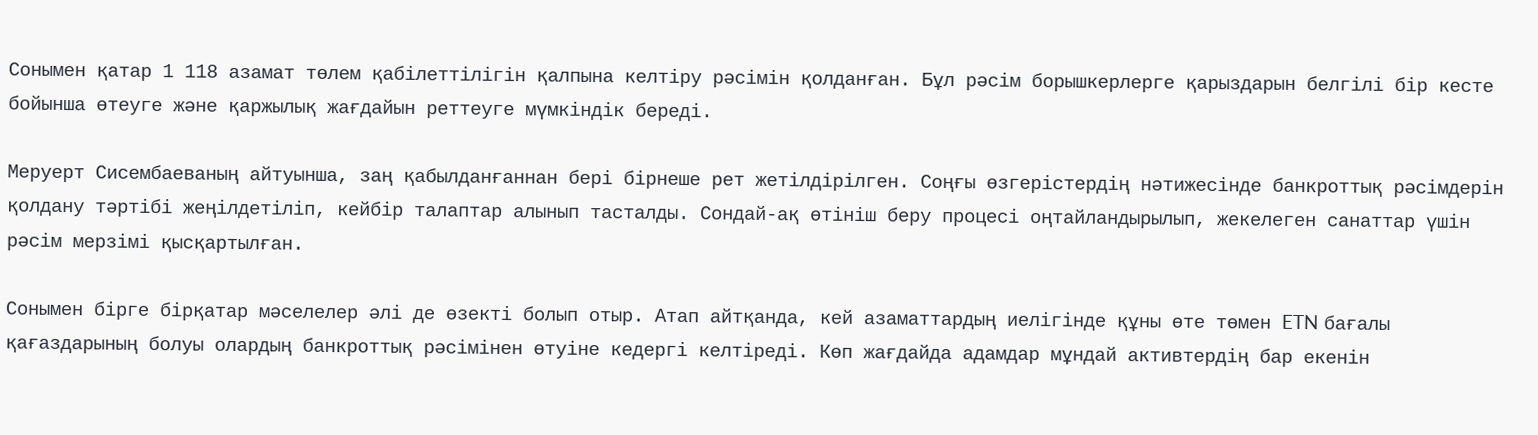Сонымен қатар 1 118 азамат төлем қабілеттілігін қалпына келтіру рәсімін қолданған. Бұл рәсім борышкерлерге қарыздарын белгілі бір кесте бойынша өтеуге және қаржылық жағдайын реттеуге мүмкіндік береді.

Меруерт Сисембаеваның айтуынша, заң қабылданғаннан бері бірнеше рет жетілдірілген. Соңғы өзгерістердің нәтижесінде банкроттық рәсімдерін қолдану тәртібі жеңілдетіліп, кейбір талаптар алынып тасталды. Сондай-ақ өтініш беру процесі оңтайландырылып, жекелеген санаттар үшін рәсім мерзімі қысқартылған.

Сонымен бірге бірқатар мәселелер әлі де өзекті болып отыр. Атап айтқанда, кей азаматтардың иелігінде құны өте төмен ETN бағалы қағаздарының болуы олардың банкроттық рәсімінен өтуіне кедергі келтіреді. Көп жағдайда адамдар мұндай активтердің бар екенін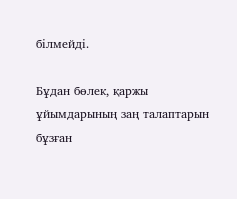білмейді.

Бұдан бөлек, қаржы ұйымдарының заң талаптарын бұзған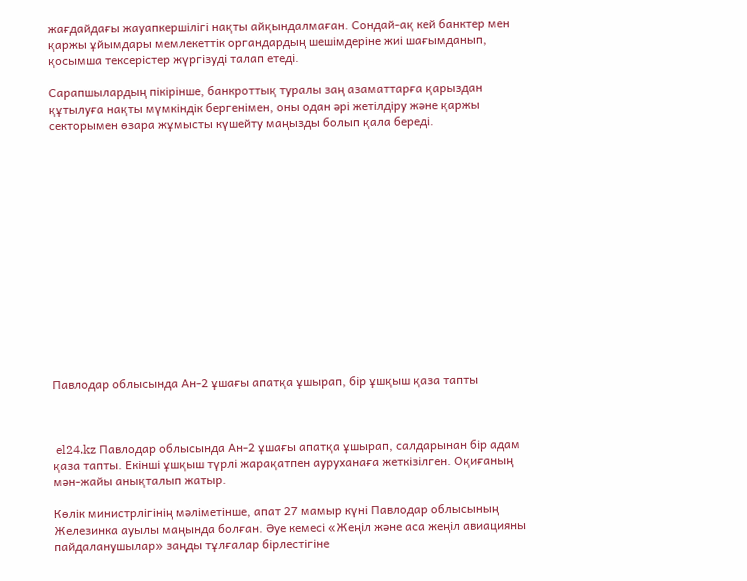жағдайдағы жауапкершілігі нақты айқындалмаған. Сондай-ақ кей банктер мен қаржы ұйымдары мемлекеттік органдардың шешімдеріне жиі шағымданып, қосымша тексерістер жүргізуді талап етеді.

Сарапшылардың пікірінше, банкроттық туралы заң азаматтарға қарыздан құтылуға нақты мүмкіндік бергенімен, оны одан әрі жетілдіру және қаржы секторымен өзара жұмысты күшейту маңызды болып қала береді.















Павлодар облысында Ан-2 ұшағы апатқа ұшырап, бір ұшқыш қаза тапты



 el24.kz Павлодар облысында Ан-2 ұшағы апатқа ұшырап, салдарынан бір адам қаза тапты. Екінші ұшқыш түрлі жарақатпен ауруханаға жеткізілген. Оқиғаның мән-жайы анықталып жатыр.

Көлік министрлігінің мәліметінше, апат 27 мамыр күні Павлодар облысының Железинка ауылы маңында болған. Әуе кемесі «Жеңіл және аса жеңіл авиацияны пайдаланушылар» заңды тұлғалар бірлестігіне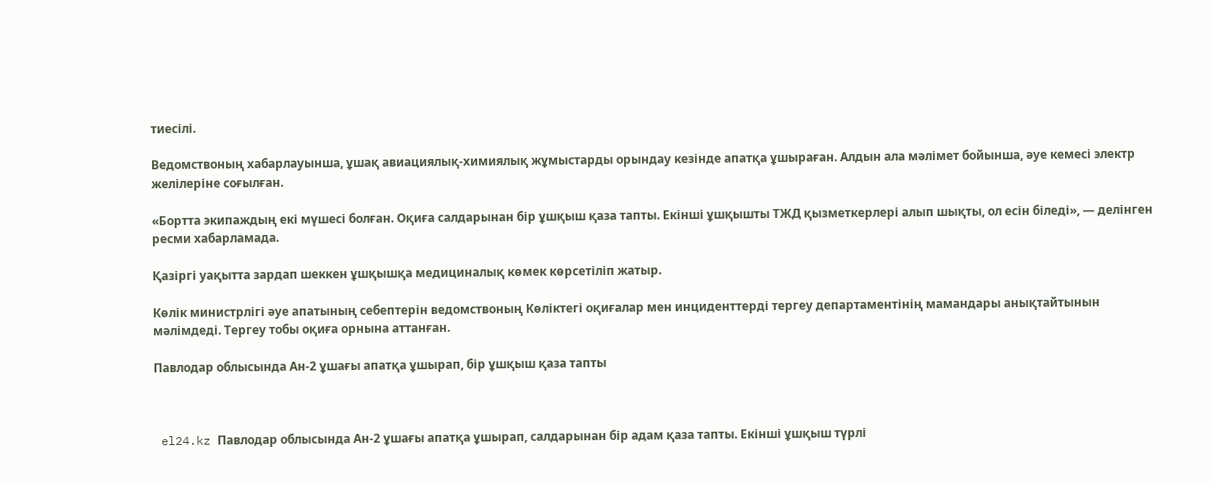тиесілі.

Ведомствоның хабарлауынша, ұшақ авиациялық-химиялық жұмыстарды орындау кезінде апатқа ұшыраған. Алдын ала мәлімет бойынша, әуе кемесі электр желілеріне соғылған.

«Бортта экипаждың екі мүшесі болған. Оқиға салдарынан бір ұшқыш қаза тапты. Екінші ұшқышты ТЖД қызметкерлері алып шықты, ол есін біледі», — делінген ресми хабарламада.

Қазіргі уақытта зардап шеккен ұшқышқа медициналық көмек көрсетіліп жатыр.

Көлік министрлігі әуе апатының себептерін ведомствоның Көліктегі оқиғалар мен инциденттерді тергеу департаментінің мамандары анықтайтынын мәлімдеді. Тергеу тобы оқиға орнына аттанған.

Павлодар облысында Ан-2 ұшағы апатқа ұшырап, бір ұшқыш қаза тапты



 el24.kz Павлодар облысында Ан-2 ұшағы апатқа ұшырап, салдарынан бір адам қаза тапты. Екінші ұшқыш түрлі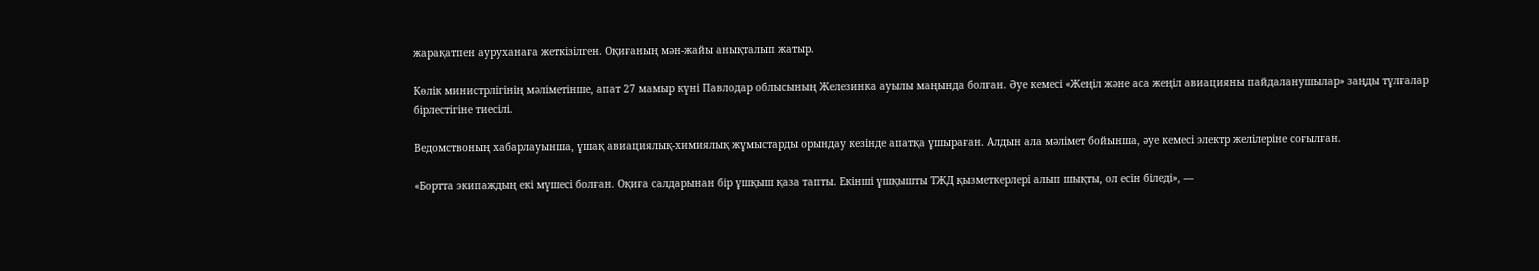жарақатпен ауруханаға жеткізілген. Оқиғаның мән-жайы анықталып жатыр.

Көлік министрлігінің мәліметінше, апат 27 мамыр күні Павлодар облысының Железинка ауылы маңында болған. Әуе кемесі «Жеңіл және аса жеңіл авиацияны пайдаланушылар» заңды тұлғалар бірлестігіне тиесілі.

Ведомствоның хабарлауынша, ұшақ авиациялық-химиялық жұмыстарды орындау кезінде апатқа ұшыраған. Алдын ала мәлімет бойынша, әуе кемесі электр желілеріне соғылған.

«Бортта экипаждың екі мүшесі болған. Оқиға салдарынан бір ұшқыш қаза тапты. Екінші ұшқышты ТЖД қызметкерлері алып шықты, ол есін біледі», —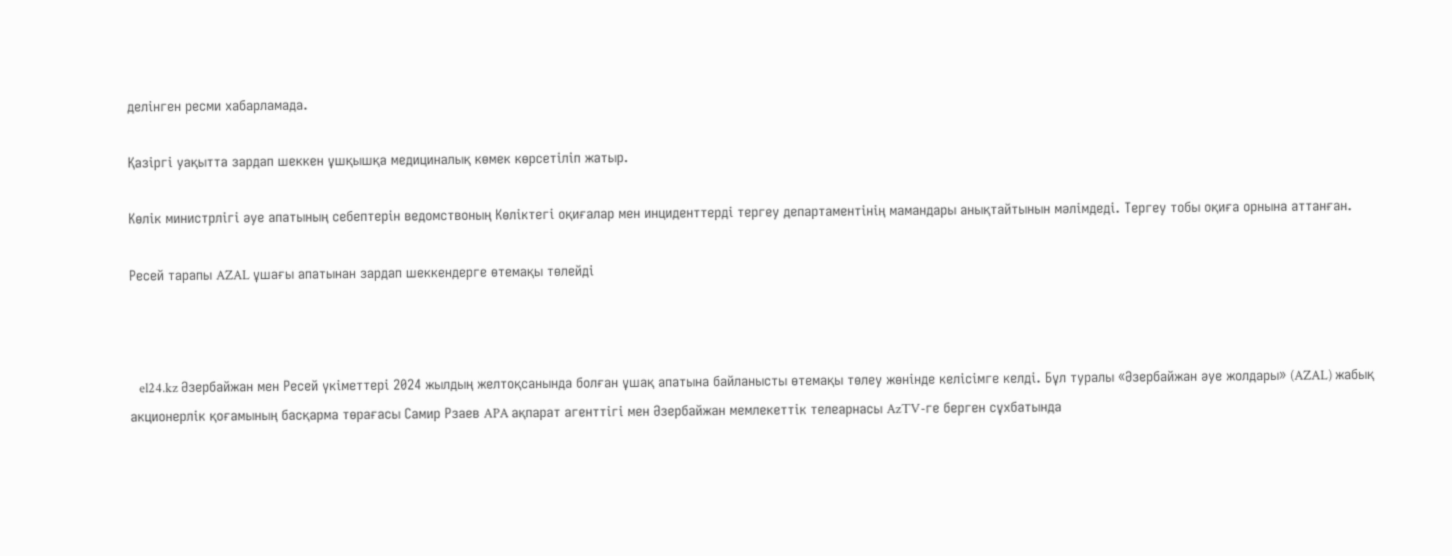делінген ресми хабарламада.

Қазіргі уақытта зардап шеккен ұшқышқа медициналық көмек көрсетіліп жатыр.

Көлік министрлігі әуе апатының себептерін ведомствоның Көліктегі оқиғалар мен инциденттерді тергеу департаментінің мамандары анықтайтынын мәлімдеді. Тергеу тобы оқиға орнына аттанған.

Ресей тарапы AZAL ұшағы апатынан зардап шеккендерге өтемақы төлейді



   el24.kz Әзербайжан мен Ресей үкіметтері 2024 жылдың желтоқсанында болған ұшақ апатына байланысты өтемақы төлеу жөнінде келісімге келді. Бұл туралы «Әзербайжан әуе жолдары» (AZAL) жабық акционерлік қоғамының басқарма төрағасы Самир Рзаев APA ақпарат агенттігі мен Әзербайжан мемлекеттік телеарнасы AzTV-ге берген сұхбатында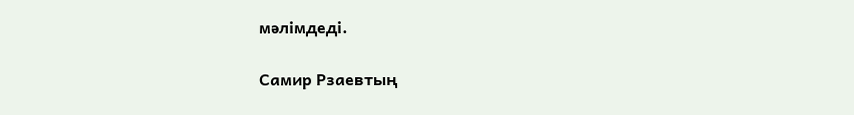мәлімдеді.

Самир Рзаевтың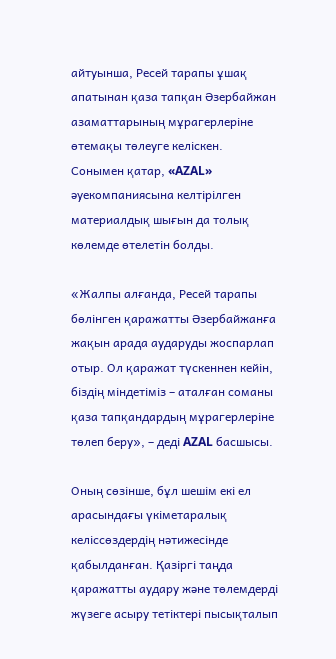айтуынша, Ресей тарапы ұшақ апатынан қаза тапқан Әзербайжан азаматтарының мұрагерлеріне өтемақы төлеуге келіскен. Сонымен қатар, «AZAL» әуекомпаниясына келтірілген материалдық шығын да толық көлемде өтелетін болды.

«Жалпы алғанда, Ресей тарапы бөлінген қаражатты Әзербайжанға жақын арада аударуды жоспарлап отыр. Ол қаражат түскеннен кейін, біздің міндетіміз – аталған соманы қаза тапқандардың мұрагерлеріне төлеп беру», – деді AZAL басшысы.

Оның сөзінше, бұл шешім екі ел арасындағы үкіметаралық келіссөздердің нәтижесінде қабылданған. Қазіргі таңда қаражатты аудару және төлемдерді жүзеге асыру тетіктері пысықталып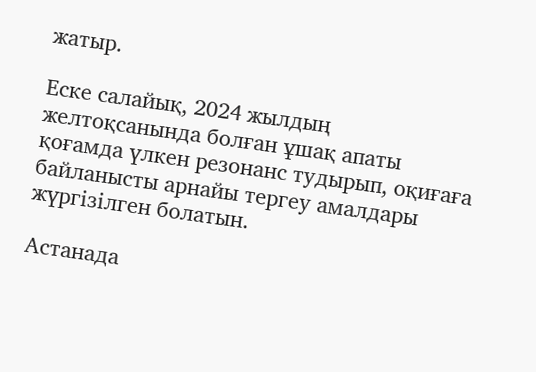жатыр.

Еске салайық, 2024 жылдың желтоқсанында болған ұшақ апаты қоғамда үлкен резонанс тудырып, оқиғаға байланысты арнайы тергеу амалдары жүргізілген болатын.

Астанада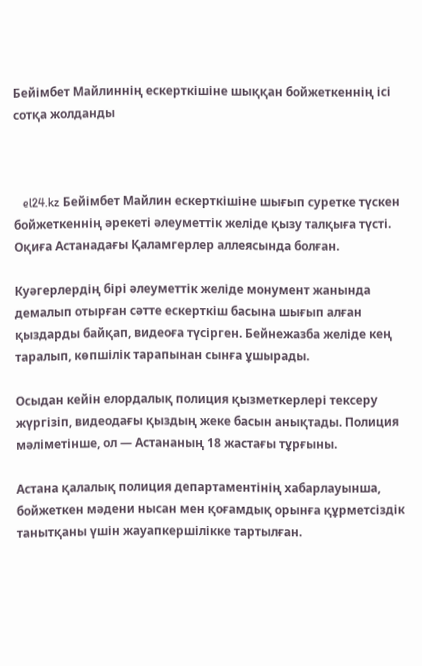Бейімбет Майлиннің ескерткішіне шыққан бойжеткеннің ісі сотқа жолданды



   el24.kz Бейімбет Майлин ескерткішіне шығып суретке түскен бойжеткеннің әрекеті әлеуметтік желіде қызу талқыға түсті. Оқиға Астанадағы Қаламгерлер аллеясында болған.

Куәгерлердің бірі әлеуметтік желіде монумент жанында демалып отырған сәтте ескерткіш басына шығып алған қыздарды байқап, видеоға түсірген. Бейнежазба желіде кең таралып, көпшілік тарапынан сынға ұшырады.

Осыдан кейін елордалық полиция қызметкерлері тексеру жүргізіп, видеодағы қыздың жеке басын анықтады. Полиция мәліметінше, ол — Астананың 18 жастағы тұрғыны.

Астана қалалық полиция департаментінің хабарлауынша, бойжеткен мәдени нысан мен қоғамдық орынға құрметсіздік танытқаны үшін жауапкершілікке тартылған.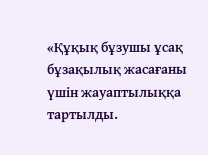«Құқық бұзушы ұсақ бұзақылық жасағаны үшін жауаптылыққа тартылды.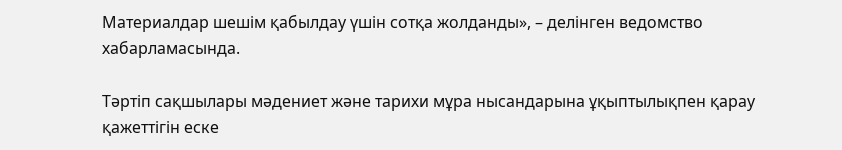Материалдар шешім қабылдау үшін сотқа жолданды», – делінген ведомство хабарламасында.

Тәртіп сақшылары мәдениет және тарихи мұра нысандарына ұқыптылықпен қарау қажеттігін еске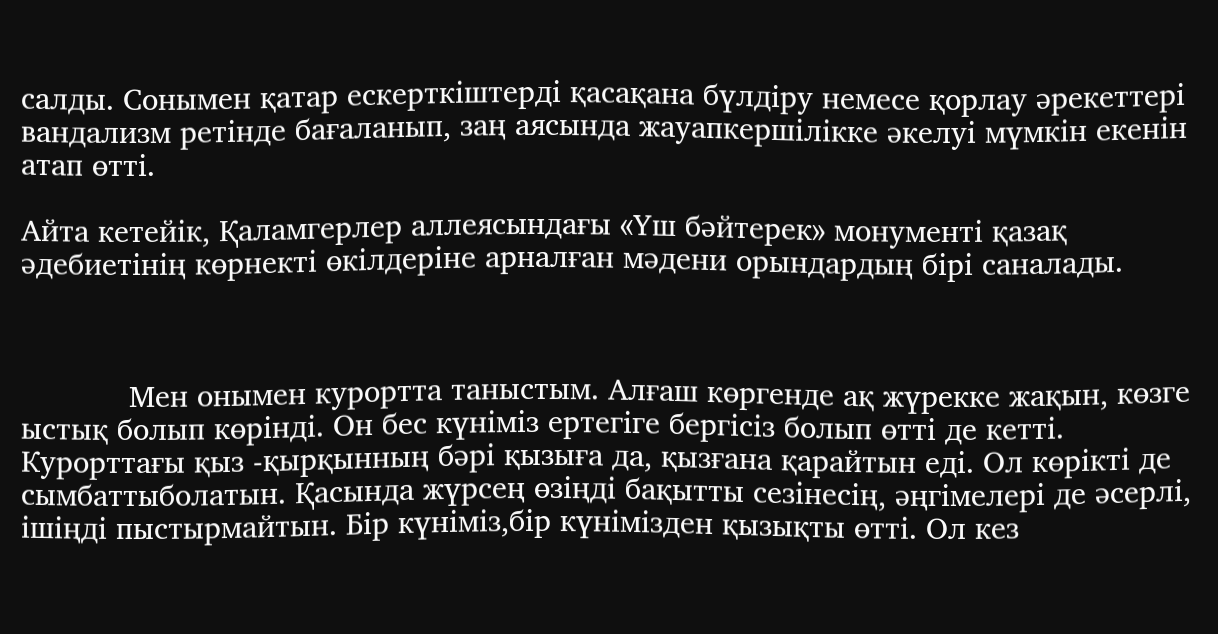салды. Сонымен қатар ескерткіштерді қасақана бүлдіру немесе қорлау әрекеттері вандализм ретінде бағаланып, заң аясында жауапкершілікке әкелуі мүмкін екенін атап өтті.

Айта кетейік, Қаламгерлер аллеясындағы «Үш бәйтерек» монументі қазақ әдебиетінің көрнекті өкілдеріне арналған мәдени орындардың бірі саналады.



            Мен онымен курортта таныстым. Алғаш көргенде ақ жүрекке жақын, көзге ыстық болып көрінді. Он бес күніміз ертегіге бергісіз болып өтті де кетті. Курорттағы қыз -қырқынның бəрі қызыға да, қызғана қарайтын еді. Ол көрікті де сымбаттыболатын. Қасында жүрсең өзіңді бақытты сезінесің, əңгімелері де əсерлі, ішіңді пыстырмайтын. Бір күніміз,бір күнімізден қызықты өтті. Ол кез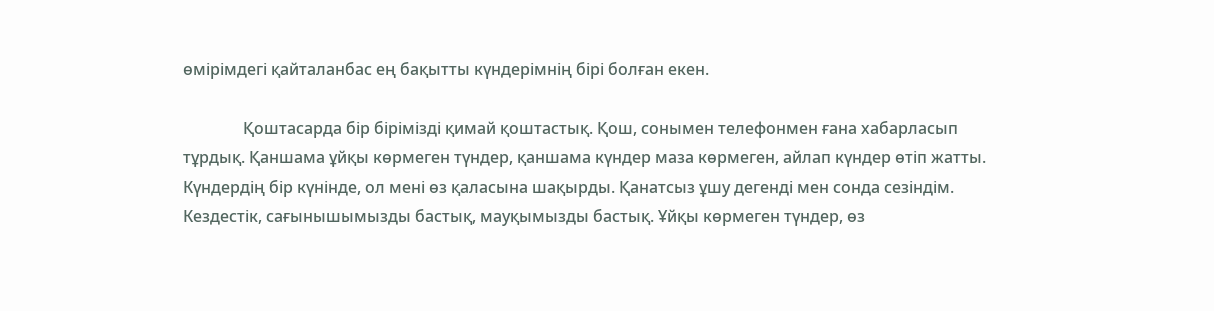өмірімдегі қайталанбас ең бақытты күндерімнің бірі болған екен.

               Қоштасарда бір бірімізді қимай қоштастық. Қош, сонымен телефонмен ғана хабарласып тұрдық. Қаншама ұйқы көрмеген түндер, қаншама күндер маза көрмеген, айлап күндер өтіп жатты. Күндердің бір күнінде, ол мені өз қаласына шақырды. Қанатсыз ұшу дегенді мен сонда сезіндім. Кездестік, сағынышымызды бастық, мауқымызды бастық. Ұйқы көрмеген түндер, өз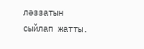лəззатын сыйлап жатты.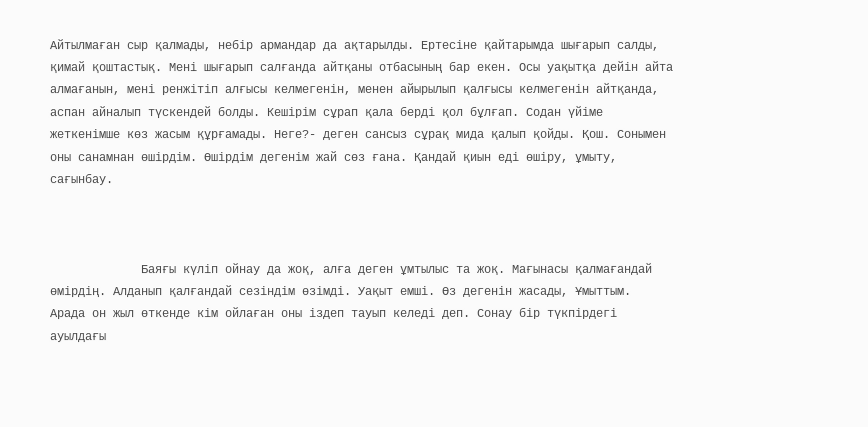Айтылмаған сыр қалмады, небір армандар да ақтарылды. Ертесіне қайтарымда шығарып салды, қимай қоштастық. Мені шығарып салғанда айтқаны отбасының бар екен. Осы уақытқа дейін айта алмағанын, мені ренжітіп алғысы келмегенін, менен айырылып қалғысы келмегенін айтқанда, аспан айналып түскендей болды. Кешірім сұрап қала берді қол бұлғап. Содан үйіме жеткенімше көз жасым құрғамады. Неге?- деген сансыз сұрақ мида қалып қойды. Қош. Сонымен оны санамнан өшірдім. Өшірдім дегенім жай сөз ғана. Қандай қиын еді өшіру, ұмыту, сағынбау.



             Баяғы күліп ойнау да жоқ, алға деген ұмтылыс та жоқ. Мағынасы қалмағандай өмірдің. Алданып қалғандай сезіндім өзімді. Уақыт емші. Өз дегенін жасады, Ұмыттым.
Арада он жыл өткенде кім ойлаған оны іздеп тауып келеді деп. Сонау бір түкпірдегі ауылдағы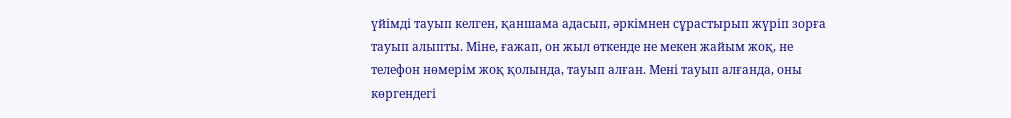үйімді тауып келген, қаншама адасып, əркімнен сұрастырып жүріп зорға тауып алыпты. Міне, ғажап, он жыл өткенде не мекен жайым жоқ, не телефон нөмерім жоқ қолында, тауып алған. Мені тауып алғанда, оны көргендегі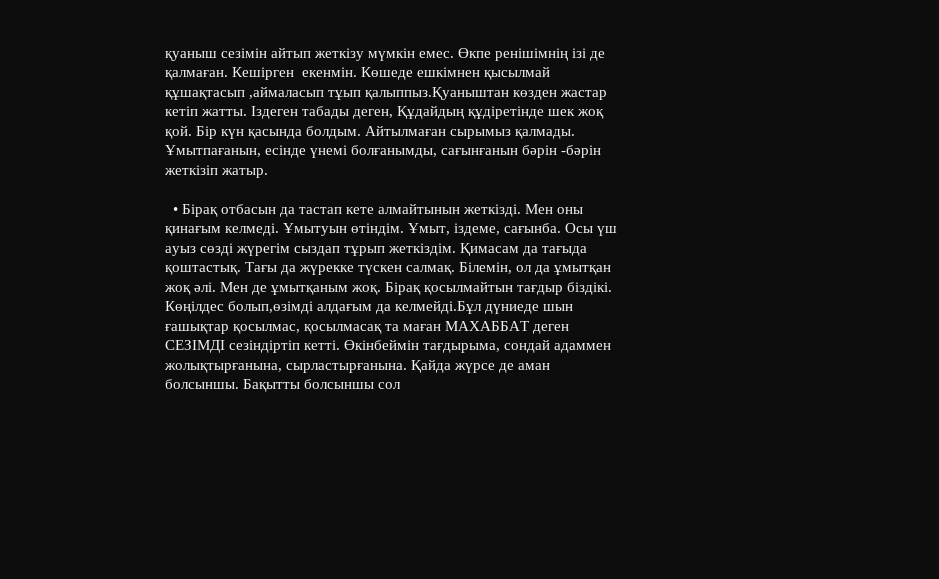қуаныш сезімін айтып жеткізу мүмкін емес. Өкпе ренішімнің ізі де қалмаған. Кешірген  екенмін. Көшеде ешкімнен қысылмай құшақтасып ,аймаласып тұып қалыппыз.Қуаныштан көзден жастар кетіп жатты. Іздеген табады деген, Құдайдың құдіретінде шек жоқ қой. Бір күн қасында болдым. Айтылмаған сырымыз қалмады. Ұмытпағанын, есінде үнемі болғанымды, сағынғанын бəрін -бəрін жеткізіп жатыр.

  • Бірақ отбасын да тастап кете алмайтынын жеткізді. Мен оны қинағым келмеді. Ұмытуын өтіндім. Ұмыт, іздеме, сағынба. Осы үш ауыз сөзді жүрегім сыздап тұрып жеткіздім. Қимасам да тағыда қоштастық. Тағы да жүрекке түскен салмақ. Білемін, ол да ұмытқан жоқ əлі. Мен де ұмытқаным жоқ. Бірақ қосылмайтын тағдыр біздікі. Көңілдес болып,өзімді алдағым да келмейді.Бұл дүниеде шын ғашықтар қосылмас, қосылмасақ та маған МАХАББАТ деген СЕЗІМДІ сезіндіртіп кетті. Өкінбеймін тағдырыма, сондай адаммен жолықтырғанына, сырластырғанына. Қайда жүрсе де аман болсыншы. Бақытты болсыншы сол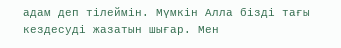адам деп тілеймін. Мүмкін Алла бізді тағы кездесуді жазатын шығар. Мен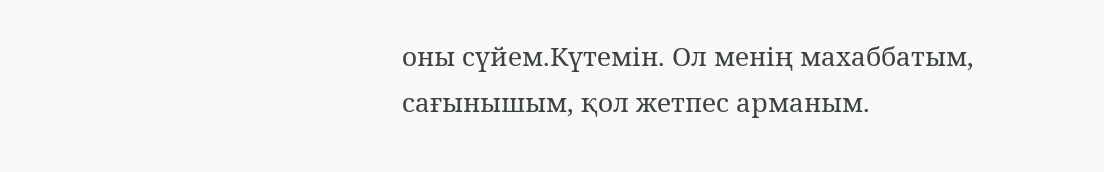оны сүйем.Күтемін. Ол менің махаббатым, сағынышым, қол жетпес арманым.